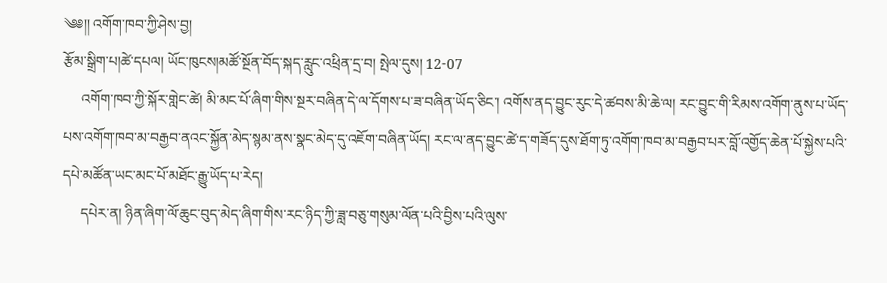༄༅།། འགོག་ཁབ་ཀྱི་ཤེས་བྱ།
རྩོམ་སྒྲིག་པ།ཚེ་དཔལ། ཡོང་ཁུངས།མཚོ་སྔོན་བོད་སྐད་རླུང་འཕྲིན་དྲ་བ། སྤེལ་དུས། 12-07
     འགོག་ཁབ་ཀྱི་སྐོར་གླེང་ཚེ། མི་མང་པོ་ཞིག་གིས་སྔར་བཞིན་དེ་ལ་དོགས་པ་ཟ་བཞིན་ཡོད་ཅིང་། འགོས་ནད་བྱུང་རུང་དེ་ཚབས་མི་ཆེ་ལ། རང་བྱུང་གི་རིམས་འགོག་ནུས་པ་ཡོད་པས་འགོག་ཁབ་མ་བརྒྱབ་ནའང་སྐྱོན་མེད་སྙམ་ནས་སྣང་མེད་དུ་འཇོག་བཞིན་ཡོད། རང་ལ་ནད་བྱུང་ཚེ་ད་གཟོད་དུས་ཐོག་ཏུ་འགོག་ཁབ་མ་བརྒྱབ་པར་བློ་འགྱོད་ཆེན་པོ་སྐྱེས་པའི་དཔེ་མཚོན་ཡང་མང་པོ་མཐོང་རྒྱུ་ཡོད་པ་རེད།
     དཔེར་ན། ཉིན་ཞིག་ལོ་ཆུང་བུད་མེད་ཞིག་གིས་རང་ཉིད་ཀྱི་ཟླ་བཅུ་གསུམ་ལོན་པའི་བྱིས་པའི་ལུས་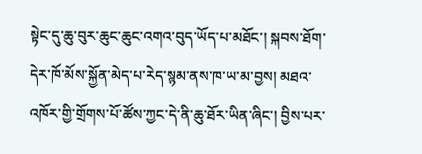སྟེང་དུ་ཆུ་བུར་ཆུང་ཆུང་འགའ་བུད་ཡོད་པ་མཐོང་། སྐབས་ཐོག་དེར་ཁོ་མོས་སྐྱོན་མེད་པ་རེད་སྙམ་ནས་ཁ་ཡ་མ་བྱས། མཐའ་འཁོར་གྱི་གྲོགས་པོ་ཚོས་ཀྱང་དེ་ནི་ཆུ་ཐོར་ཡིན་ཞིང་། བྱིས་པར་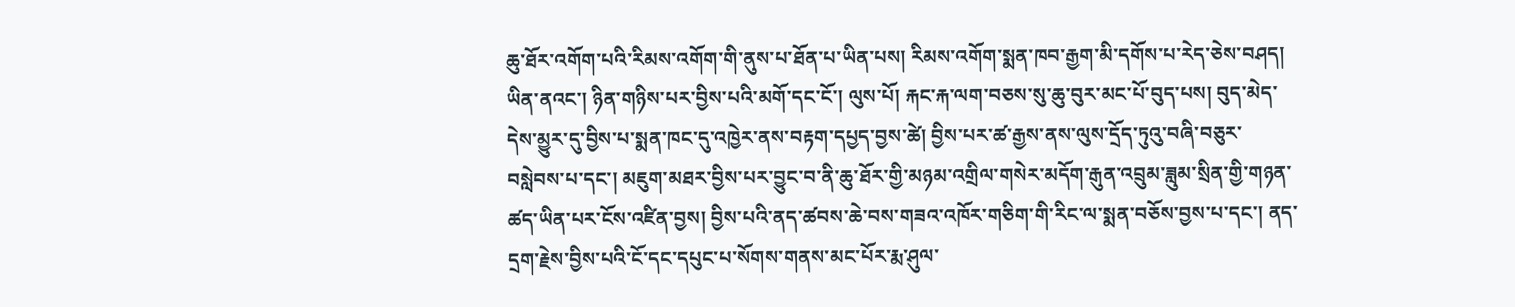ཆུ་ཐོར་འགོག་པའི་རིམས་འགོག་གི་ནུས་པ་ཐོན་པ་ཡིན་པས། རིམས་འགོག་སྨན་ཁབ་རྒྱག་མི་དགོས་པ་རེད་ཅེས་བཤད། ཡིན་ནའང་། ཉིན་གཉིས་པར་བྱིས་པའི་མགོ་དང་ངོ་། ལུས་པོ། རྐང་རྐ་ལག་བཅས་སུ་ཆུ་བུར་མང་པོ་བུད་པས། བུད་མེད་དེས་མྱུར་དུ་བྱིས་པ་སྨན་ཁང་དུ་འཁྱེར་ནས་བརྟག་དཔྱད་བྱས་ཚེ། བྱིས་པར་ཚ་རྒྱས་ནས་ལུས་དྲོད་ཏུའུ་བཞི་བཅུར་བསླེབས་པ་དང་། མཇུག་མཐར་བྱིས་པར་བྱུང་བ་ནི་ཆུ་ཐོར་གྱི་མཉམ་འགྲིལ་གསེར་མདོག་རྒུན་འབྲུམ་ཟླུམ་སྲིན་གྱི་གཉན་ཚད་ཡིན་པར་ངོས་འཛིན་བྱས། བྱིས་པའི་ནད་ཚབས་ཆེ་བས་གཟའ་འཁོར་གཅིག་གི་རིང་ལ་སྨན་བཅོས་བྱས་པ་དང་། ནད་དྲག་རྗེས་བྱིས་པའི་ངོ་དང་དཔུང་པ་སོགས་གནས་མང་པོར་རྨ་ཤུལ་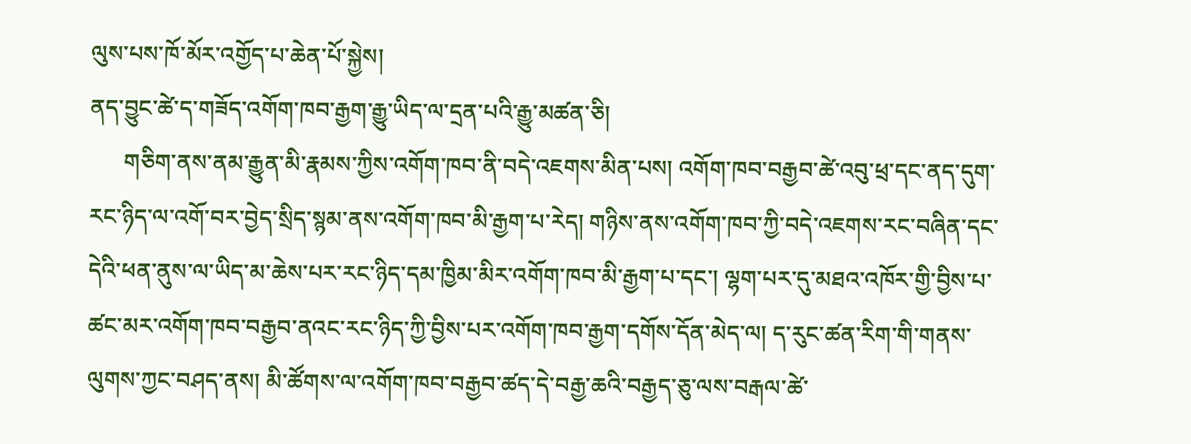ལུས་པས་ཁོ་མོར་འགྱོད་པ་ཆེན་པོ་སྐྱེས།
ནད་བྱུང་ཚེ་ད་གཟོད་འགོག་ཁབ་རྒྱག་རྒྱུ་ཡིད་ལ་དྲན་པའི་རྒྱུ་མཚན་ཅི།
      གཅིག་ནས་ནམ་རྒྱུན་མི་རྣམས་ཀྱིས་འགོག་ཁབ་ནི་བདེ་འཇགས་མིན་པས། འགོག་ཁབ་བརྒྱབ་ཚེ་འབུ་ཕྲ་དང་ནད་དུག་རང་ཉིད་ལ་འགོ་བར་བྱེད་སྲིད་སྙམ་ནས་འགོག་ཁབ་མི་རྒྱག་པ་རེད། གཉིས་ནས་འགོག་ཁབ་ཀྱི་བདེ་འཇགས་རང་བཞིན་དང་དེའི་ཕན་ནུས་ལ་ཡིད་མ་ཆེས་པར་རང་ཉིད་དམ་ཁྱིམ་མིར་འགོག་ཁབ་མི་རྒྱག་པ་དང་། ལྷག་པར་དུ་མཐའ་འཁོར་གྱི་བྱིས་པ་ཚང་མར་འགོག་ཁབ་བརྒྱབ་ནའང་རང་ཉིད་ཀྱི་བྱིས་པར་འགོག་ཁབ་རྒྱག་དགོས་དོན་མེད་ལ། ད་རུང་ཚན་རིག་གི་གནས་ལུགས་ཀྱང་བཤད་ནས། མི་ཚོགས་ལ་འགོག་ཁབ་བརྒྱབ་ཚད་དེ་བརྒྱ་ཆའི་བརྒྱད་ཅུ་ལས་བརྒལ་ཚེ་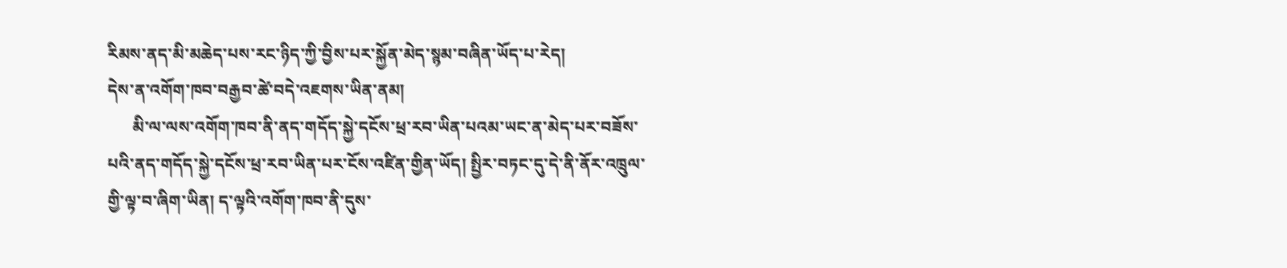རིམས་ནད་མི་མཆེད་པས་རང་ཉིད་ཀྱི་བྱིས་པར་སྐྱོན་མེད་སྙམ་བཞིན་ཡོད་པ་རེད།
དེས་ན་འགོག་ཁབ་བརྒྱབ་ཚེ་བདེ་འཇགས་ཡིན་ནམ།
      མི་ལ་ལས་འགོག་ཁབ་ནི་ནད་གདོད་སྐྱེ་དངོས་ཕྲ་རབ་ཡིན་པའམ་ཡང་ན་མེད་པར་བཟོས་པའི་ནད་གདོད་སྐྱེ་དངོས་ཕྲ་རབ་ཡིན་པར་ངོས་འཛིན་གྱིན་ཡོད། སྤྱིར་བཏང་དུ་དེ་ནི་ནོར་འཁྲུལ་གྱི་ལྟ་བ་ཞིག་ཡིན། ད་ལྟའི་འགོག་ཁབ་ནི་དུས་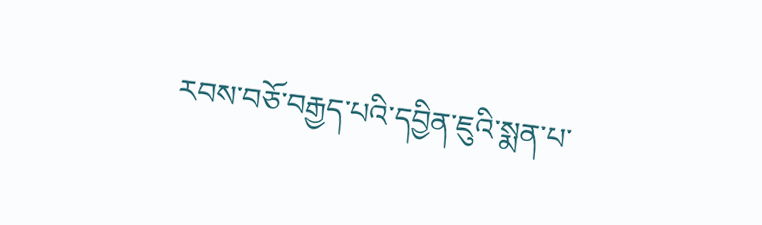རབས་བཅོ་བརྒྱད་པའི་དབྱིན་ཇུའི་སྨན་པ་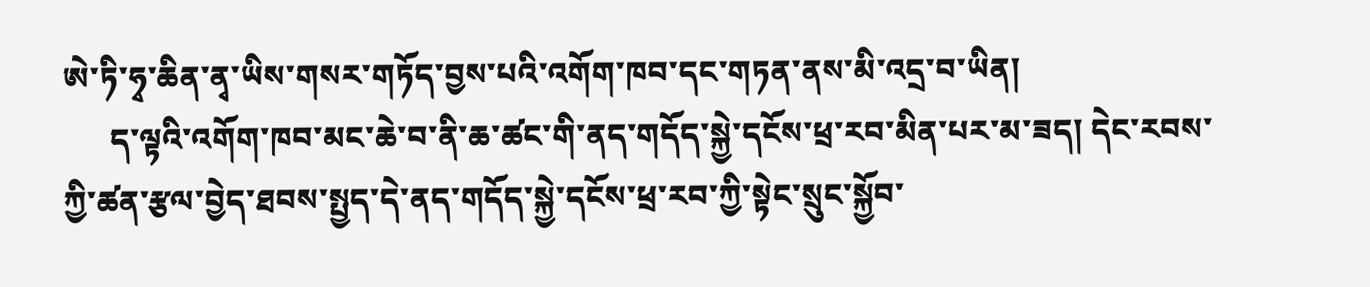ཨེ་ཏི་ཧྭ་ཆིན་ནྭ་ཡིས་གསར་གཏོད་བྱས་པའི་འགོག་ཁབ་དང་གཏན་ནས་མི་འདྲ་བ་ཡིན།
      ད་ལྟའི་འགོག་ཁབ་མང་ཆེ་བ་ནི་ཆ་ཚང་གི་ནད་གདོད་སྐྱེ་དངོས་ཕྲ་རབ་མིན་པར་མ་ཟད། དེང་རབས་ཀྱི་ཚན་རྩལ་བྱེད་ཐབས་སྤྱད་དེ་ནད་གདོད་སྐྱེ་དངོས་ཕྲ་རབ་ཀྱི་སྟེང་སྲུང་སྐྱོབ་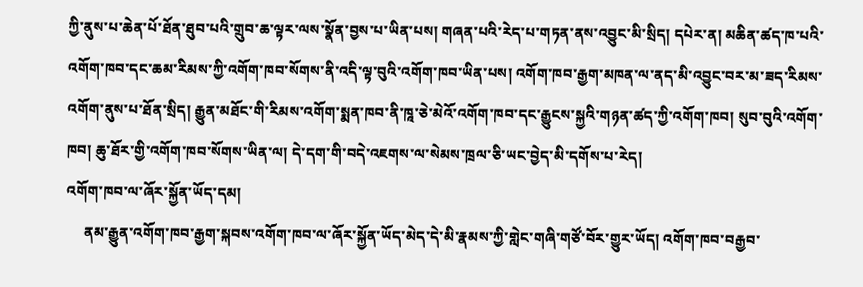ཀྱི་ནུས་པ་ཆེན་པོ་ཐོན་ཐུབ་པའི་གྲུབ་ཆ་ལྟར་ལས་སྣོན་བྱས་པ་ཡིན་པས། གཞན་པའི་རེད་པ་གཏན་ནས་འབྱུང་མི་སྲིད། དཔེར་ན། མཆིན་ཚད་ཁ་པའི་འགོག་ཁབ་དང་ཆམ་རིམས་ཀྱི་འགོག་ཁབ་སོགས་ནི་འདི་ལྟ་བུའི་འགོག་ཁབ་ཡིན་པས། འགོག་ཁབ་རྒྱག་མཁན་ལ་ནད་མི་འབྱུང་བར་མ་ཟད་རིམས་འགོག་ནུས་པ་ཐོན་སྲིད། རྒྱུན་མཐོང་གི་རིམས་འགོག་སྨན་ཁབ་ནི་ཁཱ་ཅེ་མེའོ་འགོག་ཁབ་དང་རྒྱུངས་སྐྱའི་གཉན་ཚད་ཀྱི་འགོག་ཁབ། སུབ་བུའི་འགོག་ཁབ། ཆུ་ཐོར་གྱི་འགོག་ཁབ་སོགས་ཡིན་ལ། དེ་དག་གི་བདེ་འཇགས་ལ་སེམས་ཁྲལ་ཅི་ཡང་བྱེད་མི་དགོས་པ་རེད།
འགོག་ཁབ་ལ་ཞོར་སྐྱོན་ཡོད་དམ།
     ནམ་རྒྱུན་འགོག་ཁབ་རྒྱག་སྐབས་འགོག་ཁབ་ལ་ཞོར་སྐྱོན་ཡོད་མེད་དེ་མི་རྣམས་ཀྱི་གླེང་གཞི་གཙོ་བོར་གྱུར་ཡོད། འགོག་ཁབ་བརྒྱབ་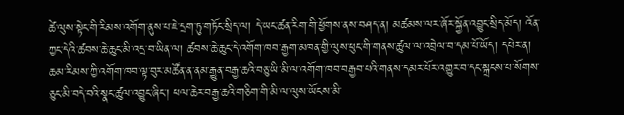ཚེ་ལུས་སྟེང་གི་རིམས་འགོག་ནུས་པ་ཇེ་དྲག་ཏུ་གཏོང་སྲིད་ལ། དེ་ཡང་ཚན་རིག་གི་ཕྱོགས་ནས་བཤད་ན། མཚམས་ལར་ཞོར་སྐྱོན་འབྱུང་སྲིད་མོད། འོན་ཀྱང་དེའི་ཚབས་ཆེ་ཆུང་མི་འདྲ་བ་ཡིན་ལ། ཚབས་ཆེ་ཆུང་དེ་འགོག་ཁབ་རྒྱག་མཁན་གྱི་ལུས་ཕུང་གི་གནས་ཚུལ་ལ་འབྲེལ་བ་དམ་པོ་ཡོད། དཔེར་ན། ཆམ་རིམས་ཀྱི་འགོག་ཁབ་ལྟ་བུར་མཚོན་ན་ནམ་རྒྱུན་བརྒྱ་ཆའི་བཅུ་ཡི་མི་ལ་འགོག་ཁབ་བརྒྱབ་པའི་གནས་དམར་པོར་འགྱུར་བ་དང་སྐྲངས་པ་སོགས་ཅུང་མི་བདེ་བའི་སྣང་ཚུལ་འབྱུང་ཞིང་། ཕལ་ཆེར་བརྒྱ་ཆའི་གཅིག་གི་མི་ལ་ལུས་ཡོངས་མི་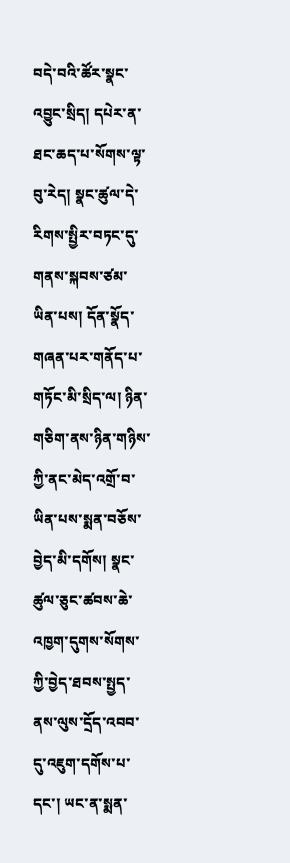བདེ་བའི་ཚོར་སྣང་འབྱུང་སྲིད། དཔེར་ན་ཐང་ཆད་པ་སོགས་ལྟ་བུ་རེད། སྣང་ཚུལ་དེ་རིགས་སྤྱིར་བཏང་དུ་གནས་སྐབས་ཙམ་ཡིན་པས། དོན་སྣོད་གཞན་པར་གནོད་པ་གཏོང་མི་སྲིད་ལ། ཉིན་གཅིག་ནས་ཉིན་གཉིས་ཀྱི་ནང་མེད་འགྲོ་བ་ཡིན་པས་སྨན་བཅོས་བྱེད་མི་དགོས། སྣང་ཚུལ་ཅུང་ཚབས་ཆེ་འཁྱག་དུགས་སོགས་ཀྱི་བྱེད་ཐབས་སྤྱད་ནས་ལུས་དྲོད་འབབ་དུ་འཇུག་དགོས་པ་དང་། ཡང་ན་སྨན་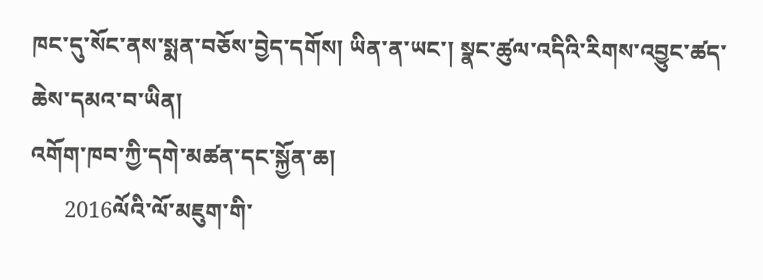ཁང་དུ་སོང་ནས་སྨན་བཅོས་བྱེད་དགོས། ཡིན་ན་ཡང་། སྣང་ཚུལ་འདིའི་རིགས་འབྱུང་ཚད་ཆེས་དམའ་བ་ཡིན།
འགོག་ཁབ་ཀྱི་དགེ་མཚན་དང་སྐྱོན་ཆ།
      2016ལོའི་ལོ་མཇུག་གི་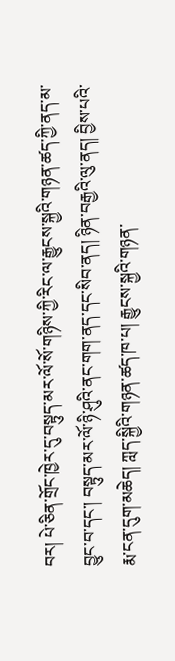བར། པེ་ཅིན་གྲོང་ཁྱེར་དུ་བསྟུད་མར་ལོ་སོ་གཉིས་ཀྱི་རིང་ལ་རྒྱུངས་སྐྱའི་གཉན་ཚད་ཀྱི་ནད་མ་བྱུང་བ་དང་། བསྟུད་མར་ལོ་ཉི་ཤུའི་ནང་གག་ནད་དང་སིབ་ནད། ཉིན་བརྒྱའི་ལུ་ནད། བྱིས་པའི་རྨ་ངན་དུག་མཆེད། ཀླད་སྐྱིའི་གཉན་ཚད་ཁ་པ། རྒྱུངས་སྐྱའི་གཉན་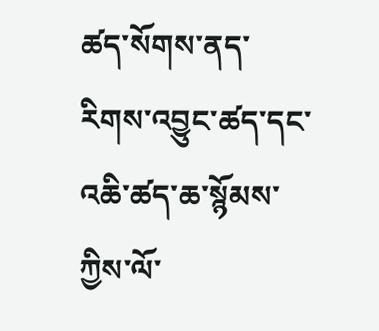ཚད་སོགས་ནད་རིགས་འབྱུང་ཚད་དང་འཆི་ཚད་ཆ་སྙོམས་ཀྱིས་ལོ་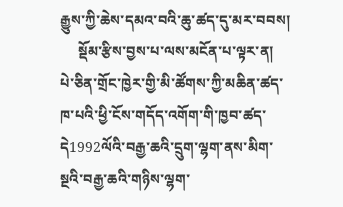རྒྱུས་ཀྱི་ཆེས་དམའ་བའི་ཆུ་ཚད་དུ་མར་བབས།
     སྡོམ་རྩིས་བྱས་པ་ལས་མངོན་པ་ལྟར་ན། པེ་ཅིན་གྲོང་ཁྱེར་གྱི་མི་ཚོགས་ཀྱི་མཆིན་ཚད་ཁ་པའི་ཕྱི་ངོས་གདོད་འགོག་གི་ཁྱབ་ཚད་དེ1992ལོའི་བརྒྱ་ཆའི་དྲུག་ལྷག་ནས་མིག་སྔའི་བརྒྱ་ཆའི་གཉིས་ལྷག་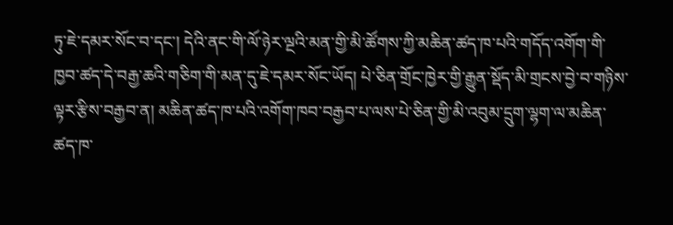ཏུ་ཇེ་དམར་སོང་བ་དང་། དེའི་ནང་གི་ལོ་ཉེར་ལྔའི་མན་གྱི་མི་ཚོགས་ཀྱི་མཆིན་ཚད་ཁ་པའི་གདོད་འགོག་གི་ཁྱབ་ཚད་དེ་བརྒྱ་ཆའི་གཅིག་གི་མན་དུ་ཇེ་དམར་སོང་ཡོད། པེ་ཅིན་གྲོང་ཁྱེར་གྱི་རྒྱུན་སྡོད་མི་གྲངས་བྱེ་བ་གཉིས་ལྟར་རྩིས་བརྒྱབ་ན། མཆིན་ཚད་ཁ་པའི་འགོག་ཁབ་བརྒྱབ་པ་ལས་པེ་ཅིན་གྱི་མི་འབུམ་དྲུག་ལྷག་ལ་མཆིན་ཚད་ཁ་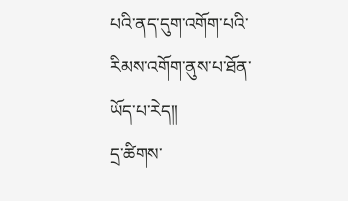པའི་ནད་དུག་འགོག་པའི་རིམས་འགོག་ནུས་པ་ཐོན་ཡོད་པ་རེད།།
དྲ་ཚིགས་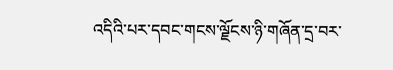འདིའི་པར་དབང་གངས་ལྗོངས་ཉི་གཞོན་དྲ་བར་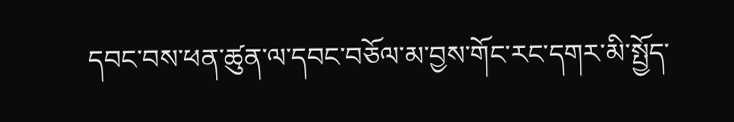དབང་བས་ཕན་ཚུན་ལ་དབང་བཅོལ་མ་བྱས་གོང་རང་དགར་མི་སྤྱོད་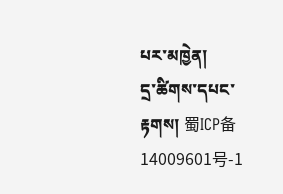པར་མཁྱེན།
དྲ་ཚིགས་དཔང་རྟགས། 蜀ICP备14009601号-1